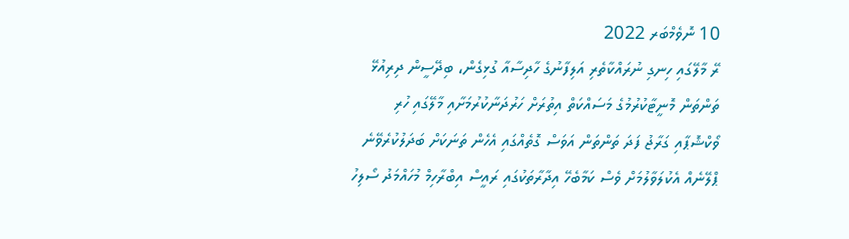10 ނޮވެމްބަރ 2022
ރޭ މާލޭގައި ހިނގި ނުރައްކާތެރި އަލިފާނުގެ ހާދިސާއާ ގުޅިގެން، ބިދޭސީން ދިރިއުޅޭ ތަންތަން މޮނީޓާކުރުމުގެ މަސައްކަތް އިތުރަށް ހަރުދަނާކުރުމަށާއި މާލޭގައި ހުރި ވޯކްޝޮޕާއި ގަރާޖު ފަދަ ތަންތަން އަވަސް ގޮތެއްގައި އެހެން ތަނަކަށް ބަދަލުކުރެވޭނެ ޕްލޭނެއް އެކުލަވާލުމަށް ވެސް ކަމާބެހޭ އިދާރާތަކުގައި ރައީސް އިބްރާހިމް މުހައްމަދު ސޯލިހު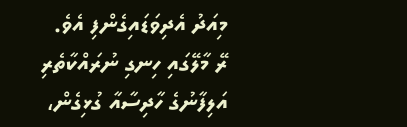މިއަދު އެދިވަޑައިގެންފި އެވެ.
ރޭ މާލޭގައި ހިނގި ނުރައްކާތެރި އަލިފާނުގެ ހާދިސާއާ ގުޅިގެން،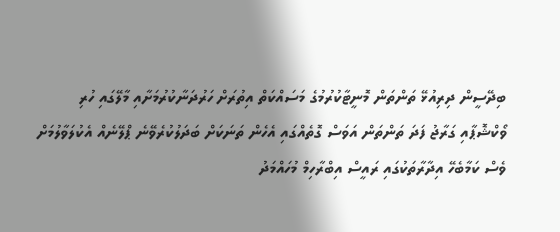ބިދޭސީން ދިރިއުޅޭ ތަންތަން މޮނީޓާކުރުމުގެ މަސައްކަތް އިތުރަށް ހަރުދަނާކުރުމަށާއި މާލޭގައި ހުރި ވޯކްޝޮޕާއި ގަރާޖު ފަދަ ތަންތަން އަވަސް ގޮތެއްގައި އެހެން ތަނަކަށް ބަދަލުކުރެވޭނެ ޕްލޭނެއް އެކުލަވާލުމަށް ވެސް ކަމާބެހޭ އިދާރާތަކުގައި ރައީސް އިބްރާހިމް މުހައްމަދު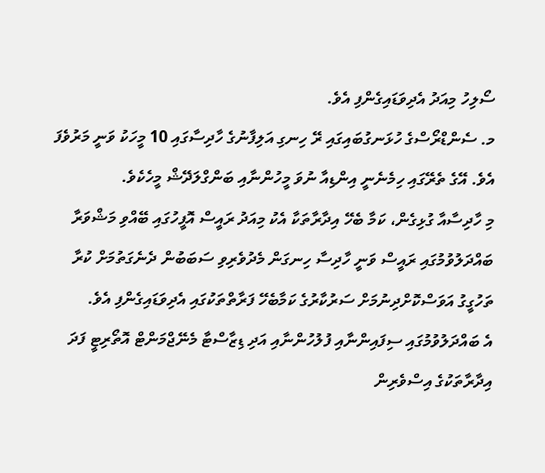ސޯލިހު މިއަދު އެދިވަޑައިގެންފި އެވެ.
މ. ސެންޑްރޯސްގެ ހުޅަނގުބައިގައި ރޭ ހިނގި އަލިފާނުގެ ހާދިސާގައި 10 މީހަކު ވަނީ މަރުވެފަ އެވެ. އޭގެ ތެރޭގައި ހިމެނެނީ އިންޑިއާ ނުވަ މީހުންނާއި ބަންގްލަދޭޝް މީހެކެވެ.
މި ހާދިސާއާ ގުޅިގެން، ކަމާ ބެހޭ އިދާރާތަކާ އެކު މިއަދު ރައީސް އޮފީހުގައި ބޭއްވި މަޝްވަރާ ބައްދަލުވުމުގައި ރައީސް ވަނީ ހާދިސާ ހިނގަން މެދުވެރިވި ސަބަބުން ދެނެގަތުމަށް ކުރާ ތަހުގީގު އަވަސްކޮށްދިނުމަށް ސަރުކާރުގެ ކަމާބެހޭ ފަރާތްތަކުގައި އެދިވަޑައިގެންފި އެވެ.
އެ ބައްދަލުވުމުގައި ސިފައިންނާއި ފުލުހުންނާއި އަދި ޑިޒާސްޓާ މެނޭޖްމަންޓް އޮތޯރިޓީ ފަދަ އިދާރާތަކުގެ އިސްވެރިން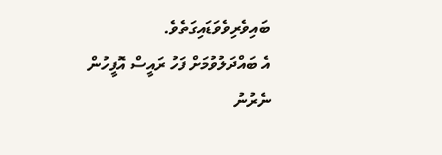ބައިވެރިވެވަޑައިގަތެވެ.
އެ ބައްދަލުވުމަށް ފަހު ރައީސް އޮފީހުން ނެރުނު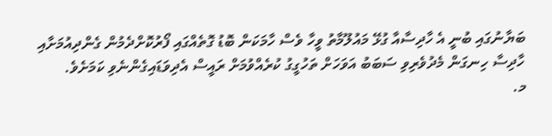ބަޔާނުގައި ބުނީ އެ ހާދިސާއާ ގުޅޭ މައުލޫމާތު ވީހާ ވެސް ހާމަކަން ބޮޑު ގޮތެއްގައި ފޯރުކޮށްދެމުން ގެންދިއުމަށާއި ހާދިސާ ހިނގަން މެދުވެރިވި ސަބަބު އަވަހަށް ތަހުގީގު ކުރެއްވުމަށް ރައީސް އެދިވަޑައިގެންނެވި ކަމަށެވެ.
މ.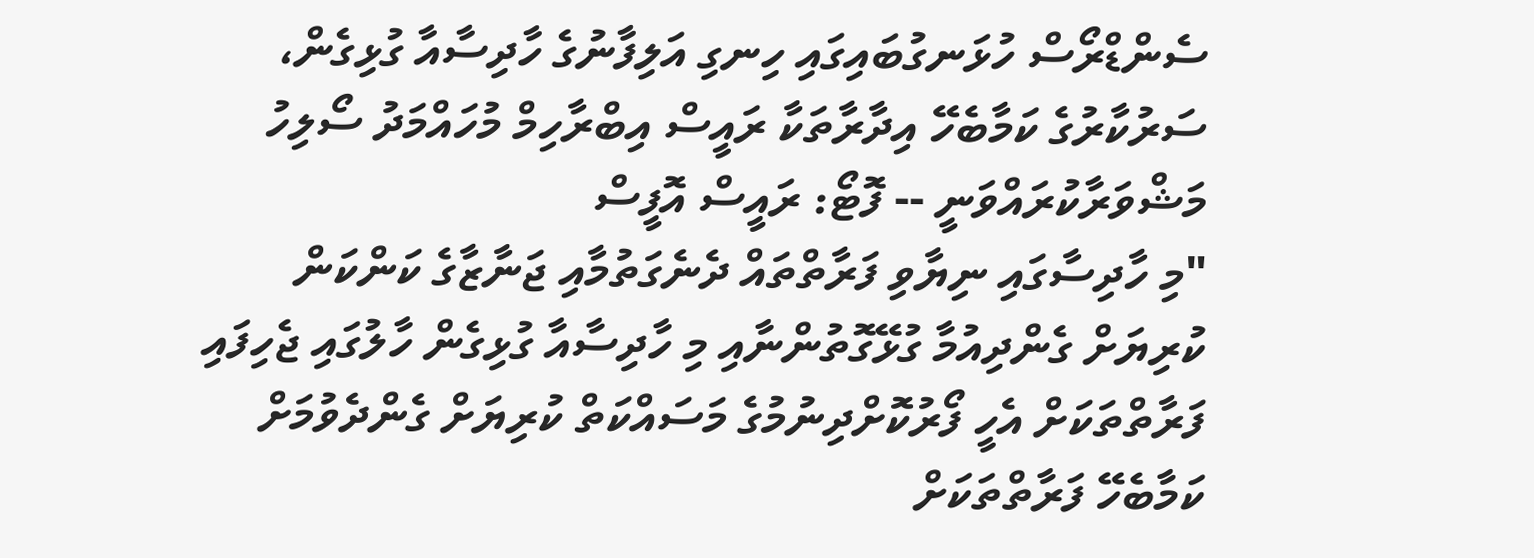ސެންޑްރޯސް ހުޅަނގުބައިގައި ހިނގި އަލިފާނުގެ ހާދިސާއާ ގުޅިގެން، ސަރުކާރުގެ ކަމާބެހޭ އިދާރާތަކާ ރައީސް އިބްރާހިމް މުހައްމަދު ސޯލިހު މަޝްވަރާކުރައްވަނީ -- ފޮޓޯ: ރައީސް އޮފީސް
"މި ހާދިސާގައި ނިޔާވި ފަރާތްތައް ދެނެގަތުމާއި ޖަނާޒާގެ ކަންކަން ކުރިޔަށް ގެންދިއުމާ ގުޅޭގޮތުންނާއި މި ހާދިސާއާ ގުޅިގެން ހާލުގައި ޖެހިފައި ފަރާތްތަކަށް އެހީ ފޯރުކޮށްދިނުމުގެ މަސައްކަތް ކުރިޔަށް ގެންދެވުމަށް ކަމާބެހޭ ފަރާތްތަކަށް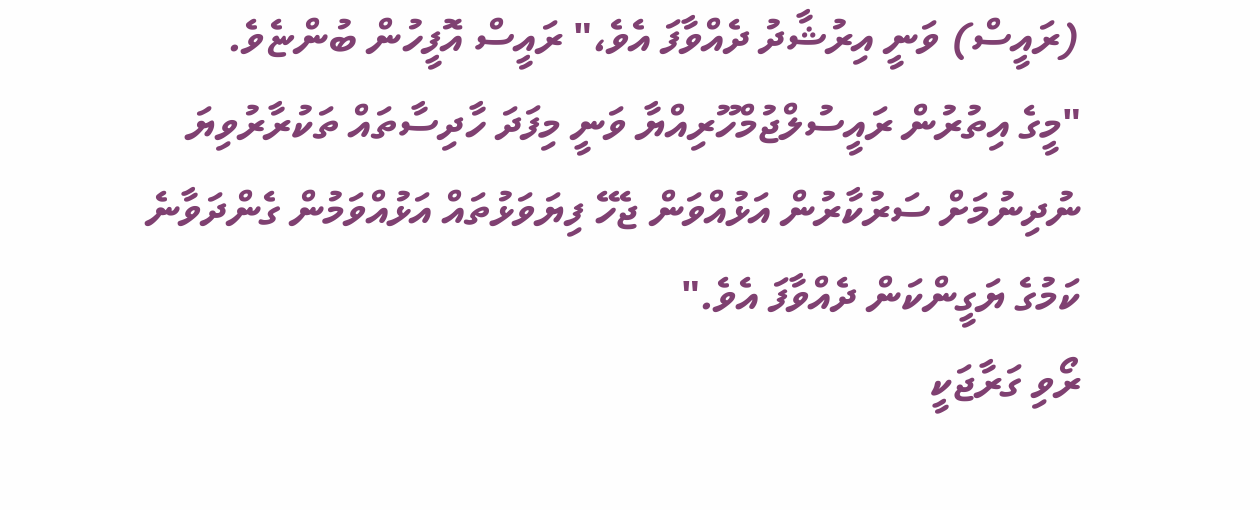(ރައީސް) ވަނީ އިރުޝާދު ދެއްވާފަ އެވެ،" ރައީސް އޮފީހުން ބުންޏެވެ.
"މީގެ އިތުރުން ރައީސުލްޖުމްހޫރިއްޔާ ވަނީ މިފަދަ ހާދިސާތައް ތަކުރާރުވިޔަ ނުދިނުމަށް ސަރުކާރުން އަޅުއްވަން ޖެހޭ ފިޔަވަޅުތައް އަޅުއްވަމުން ގެންދަވާނެ ކަމުގެ ޔަގީންކަން ދެއްވާފަ އެވެ."
ރޯވި ގަރާޖަކީ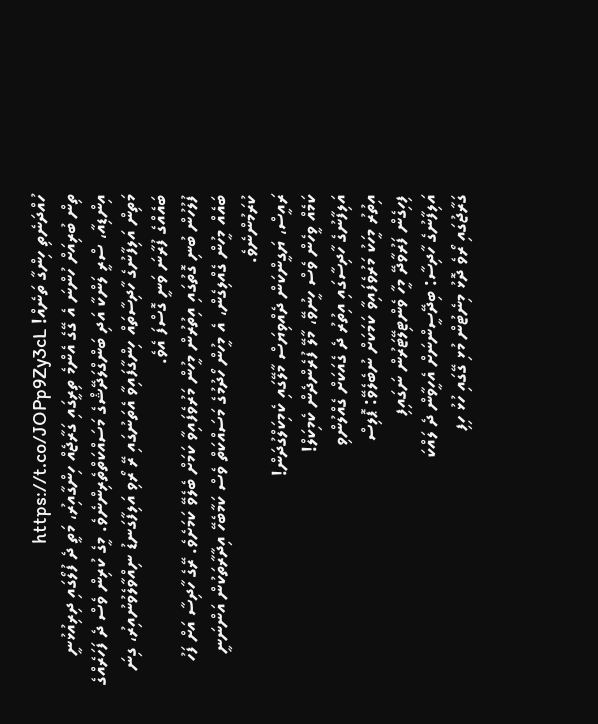ހުއްދަނެތި ހިންގާ ތަނެއް! https://t.co/JOPp9Zy3cL
ތިން ބުރިއަށް ހުންނަ އެ ގޭގެ އެންމެ ތިރީގައި ގަރާޖެއް ހިންގާއިރު، މަތީ ދެ ފުލޯގައި ދިރިއުޅުނީ އިންޑިއާ، ސްރީ ލަންކާ އަދި ބަންގްލަދޭޝްގެ މަސައްކަތްތެރިންނެވެ. މީގެ ކުރިން ވެސް ދެ ފަހަރެއްގެ މަތިން އަލިފާނުގެ ހާދިސާތައް ހިންގާފައިވާ އެތަނުގައި ރޭ ރޯވި އަލިފާގަނޑު ނިއްވާލެވުނުއިރު، ގިނަ ބައެއްގެ ފުރާނަ ވަނީ ގޮސްފަ އެވެ.
ފުލުހުން ބުނި ގޮތުގައި އިތުރުން މީހުން މަރުވެފައިވާ ކަމަށް ބެލެވޭ ކަމަށެވެ. ރޭގެ ހާދިސާ އަށް ފަހު ބައެއް މީހުން ގެއްލިގެން، އެ މީހުން ހޯދުމުގެ މަސައްކަތް ވެސް ކަމާބެހޭ އިދާރާތަކުން އަންނަނީ ކުރަމުންނެވެ.
ރައީސް، ޔަގީންކަން ދެއްވިޔަސް މާލޭގައި ކެމިކަލްގުދަން!
ކަމެއް ވީހެން ވެސް ހީނުވޭ، މާލޭ ފުރެންދެން ކެމިކަލް!
އަލިފާނުގެ ހާދިސާގައި އިތުރު ދެ ގެއަކަށް ގެއްލުންވި
އިތުރު މީހަކު މަރުވެފައިވާ ކަމަކަށް ނުބެލެވޭ: ޕޮލިސް
ފިހިގެން ފަރުވާދޭ މީހާ ވެންޓިލޭޓަރުން ނަގައިފި
އަލިފާނުގެ ހާދިސާ: ބިދޭސީންނަށް އެހީވާން ދެ ލައްކަ
ގަރާޖުގައި ރޯވެ ދޮޅު މިނެޓުން މުޅި ގޭގައި ހުޅު ހިފި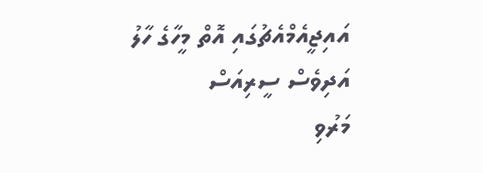އައިޖީއެމްއެޗުގައި އޮތް މީހާގެ ހާލު އަދިވެސް ސީރިއަސް
މަރުވި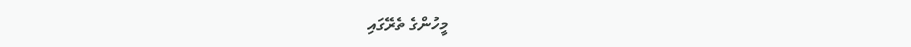މީހުންގެ ތެރޭގައި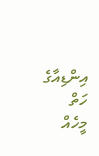އިންޑިއާގެ ހަތް މީހެއް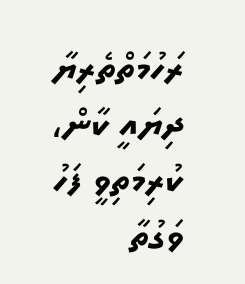ރަހުމަތްތެރިޔާ ދިޔައީ ކާން، ކުރިމަތިވީ ފަހު ވަގުތާ